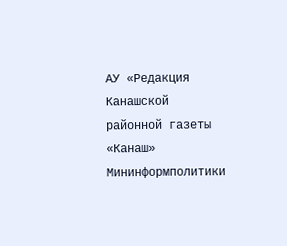АУ «Редакция Канашской районной газеты «Канаш» Мининформполитики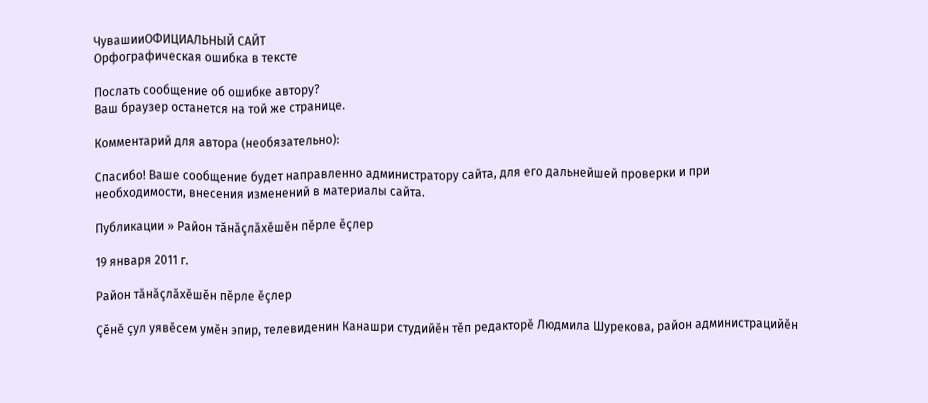ЧувашииОФИЦИАЛЬНЫЙ САЙТ
Орфографическая ошибка в тексте

Послать сообщение об ошибке автору?
Ваш браузер останется на той же странице.

Комментарий для автора (необязательно):

Спасибо! Ваше сообщение будет направленно администратору сайта, для его дальнейшей проверки и при необходимости, внесения изменений в материалы сайта.

Публикации » Район тăнăçлăхĕшĕн пĕрле ĕçлер

19 января 2011 г.

Район тăнăçлăхĕшĕн пĕрле ĕçлер

Çĕнĕ çул уявĕсем умĕн эпир, телевиденин Канашри студийĕн тĕп редакторĕ Людмила Шурекова, район администрацийĕн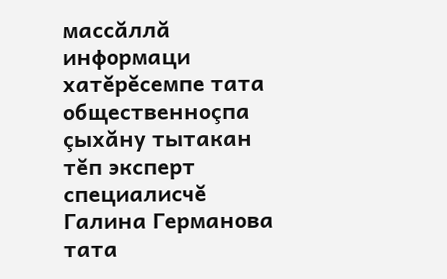массăллă информаци хатĕрĕсемпе тата общественноçпа çыхăну тытакан тĕп эксперт специалисчĕ Галина Германова тата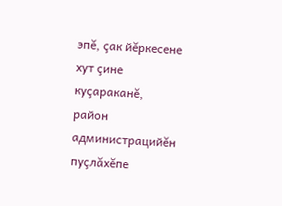эпĕ, çак йĕркесене хут çине куçараканĕ, район администрацийĕн пуçлăхĕпе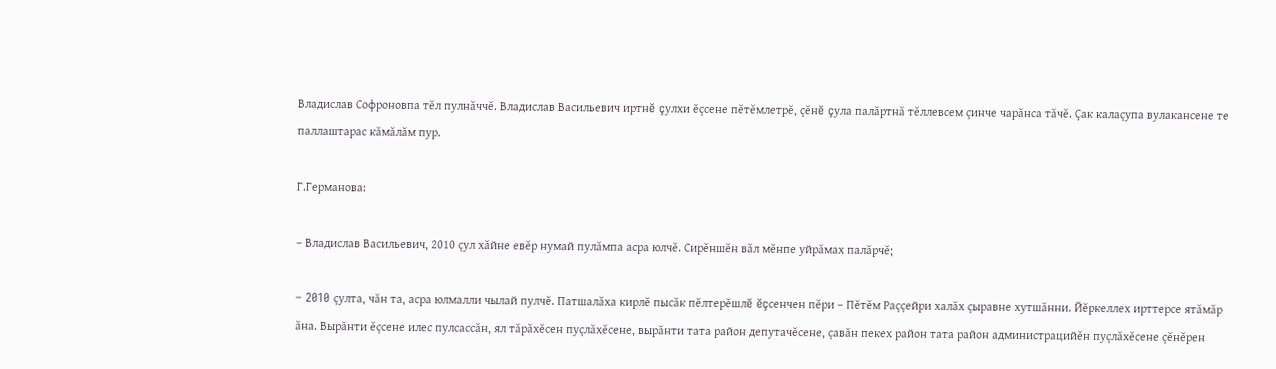Владислав Софроновпа тĕл пулнăччĕ. Владислав Васильевич иртнĕ çулхи ĕçсене пĕтĕмлетрĕ, çĕнĕ çула палăртнă тĕллевсем çинче чарăнса тăчĕ. Çак калаçупа вулакансене те паллаштарас кăмăлăм пур.

Г.Германова:

– Владислав Васильевич, 2010 çул хăйне евĕр нумай пулăмпа асра юлчĕ. Сирĕншĕн вăл мĕнпе уйрăмах палăрчĕ;

– 2010 çулта, чăн та, асра юлмалли чылай пулчĕ. Патшалăха кирлĕ пысăк пĕлтерĕшлĕ ĕçсенчен пĕри – Пĕтĕм Раççейри халăх çыравне хутшăнни. Йĕркеллех ирттерсе ятăмăр ăна. Вырăнти ĕçсене илес пулсассăн, ял тăрăхĕсен пуçлăхĕсене, вырăнти тата район депутачĕсене, çавăн пекех район тата район администрацийĕн пуçлăхĕсене çĕнĕрен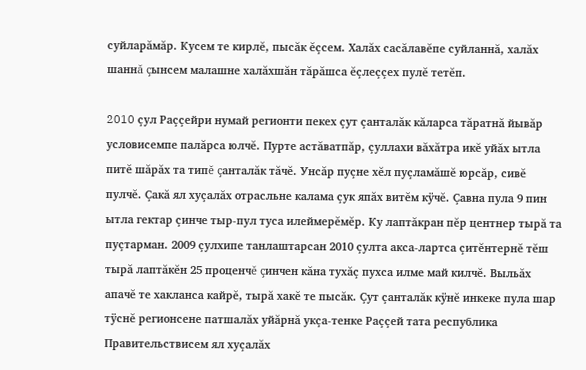суйларăмăр. Кусем те кирлĕ, пысăк ĕçсем. Халăх сасăлавĕпе суйланнă, халăх шаннă çынсем малашне халăхшăн тăрăшса ĕçлеççех пулĕ тетĕп.

2010 çул Раççейри нумай регионти пекех çут çанталăк кăларса тăратнă йывăр условисемпе палăрса юлчĕ. Пурте астăватпăр, çуллахи вăхăтра икĕ уйăх ытла питĕ шăрăх та типĕ çанталăк тăчĕ. Унсăр пуçне хĕл пуçламăшĕ юрсăр, сивĕ пулчĕ. Çакă ял хуçалăх отрасльне калама çук япăх витĕм кÿчĕ. Çавна пула 9 пин ытла гектар çинче тыр-пул туса илеймерĕмĕр. Ку лаптăкран пĕр центнер тырă та пуçтарман. 2009 çулхипе танлаштарсан 2010 çулта акса-лартса çитĕнтернĕ тĕш тырă лаптăкĕн 25 проценчĕ çинчен кăна тухăç пухса илме май килчĕ. Выльăх апачĕ те хакланса кайрĕ, тырă хакĕ те пысăк. Çут çанталăк кÿнĕ инкеке пула шар тÿснĕ регионсене патшалăх уйăрнă укçа-тенке Раççей тата республика Правительствисем ял хуçалăх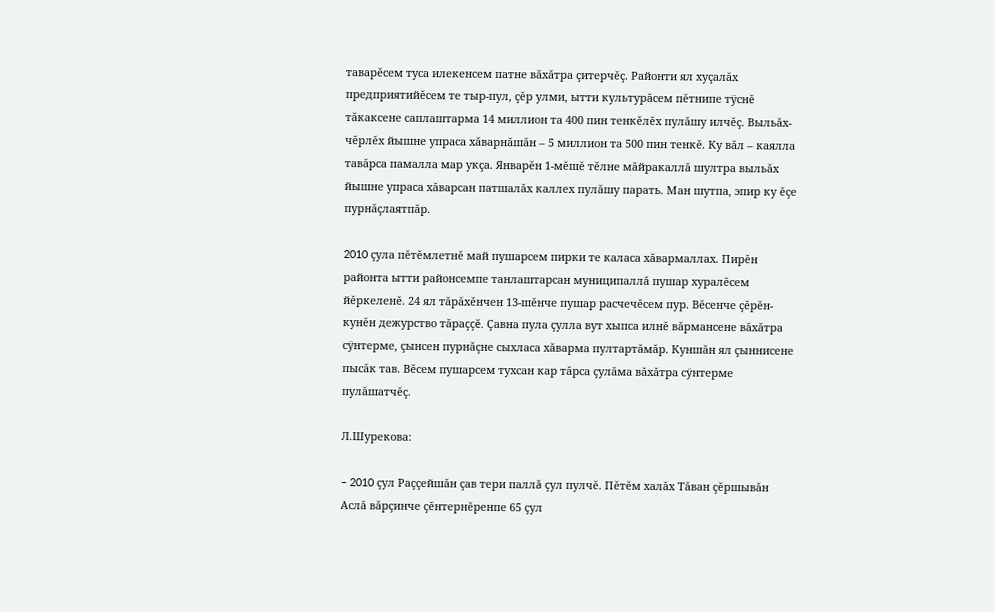таварĕсем туса илекенсем патне вăхăтра çитерчĕç. Районти ял хуçалăх предприятийĕсем те тыр-пул, çĕр улми, ытти культурăсем пĕтнипе тÿснĕ тăкаксене саплаштарма 14 миллион та 400 пин тенкĕлĕх пулăшу илчĕç. Выльăх-чĕрлĕх йышне упраса хăварнăшăн – 5 миллион та 500 пин тенкĕ. Ку вăл – каялла тавăрса памалла мар укçа. Январĕн 1-мĕшĕ тĕлне мăйракаллă шултра выльăх йышне упраса хăварсан патшалăх каллех пулăшу парать. Ман шутпа, эпир ку ĕçе пурнăçлаятпăр.

2010 çула пĕтĕмлетнĕ май пушарсем пирки те каласа хăвармаллах. Пирĕн районта ытти районсемпе танлаштарсан муниципаллă пушар хуралĕсем йĕркеленĕ. 24 ял тăрăхĕнчен 13-шĕнче пушар расчечĕсем пур. Вĕсенче çĕрĕн-кунĕн дежурство тăраççĕ. Çавна пула çулла вут хыпса илнĕ вăрмансене вăхăтра сÿнтерме, çынсен пурнăçне сыхласа хăварма пултартăмăр. Куншăн ял çыннисене пысăк тав. Вĕсем пушарсем тухсан кар тăрса çулăма вăхăтра сÿнтерме пулăшатчĕç.

Л.Шурекова:

– 2010 çул Раççейшăн çав тери паллă çул пулчĕ. Пĕтĕм халăх Тăван çĕршывăн Аслă вăрçинче çĕнтернĕренпе 65 çул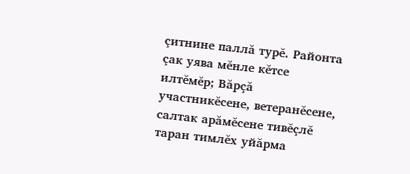çитнине паллă турĕ. Районта çак уява мĕнле кĕтсе илтĕмĕр; Вăрçă участникĕсене, ветеранĕсене, салтак арăмĕсене тивĕçлĕ таран тимлĕх уйăрма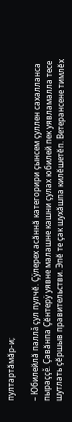пултартăмăр-и;

– Юбилейлă паллă çул пулчĕ. Çÿлерех асăннă категорири çынсем çуллен сахалланса пыраççĕ. Çавăнпа Çĕнтерÿ уявне малашне кашни çулах юбилей пек уявламалла тесе шутлать çĕршыв правительстви. Эпĕ те çак шухăшпа килĕшетĕп. Ветерансене тимлĕх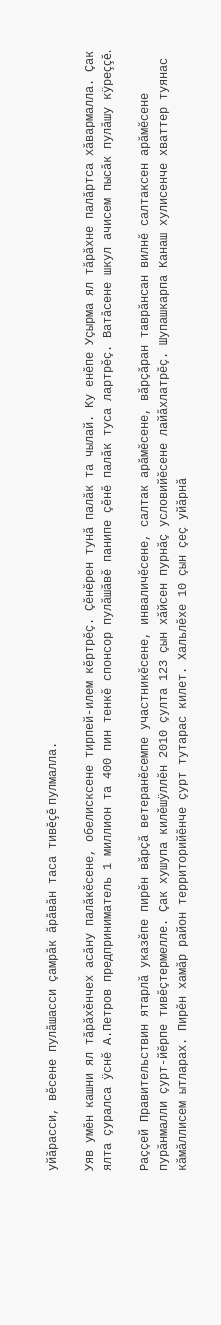уйăрасси, вĕсене пулăшасси çамрăк ăрăвăн таса тивĕçĕ пулмалла.

Уяв умĕн кашни ял тăрăхĕнчех асăну палăкĕсене, обелисксене тирпей-илем кĕртрĕç. Çĕнĕрен тунă палăк та чылай. Ку енĕпе Уçырма ял тăрăхне палăртса хăвармалла. Çак ялта çуралса ÿснĕ А.Петров предприниматель 1 миллион та 400 пин тенкĕ спонсор пулăшăвĕ панипе çĕнĕ палăк туса лартрĕç. Ватăсене шкул ачисем пысăк пулăшу кÿреççĕ.

Раççей Правительствин ятарлă указĕпе пирĕн вăрçă ветеранĕсемпе участникĕсене, инваличĕсене, салтак арăмĕсене, вăрçăран таврăнсан вилнĕ салтаксен арăмĕсене пурăнмалли çурт-йĕрпе тивĕçтермелле. Çак хушупа килĕшÿллĕн 2010 çулта 123 çын хăйсен пурнăç условийĕсене лайăхлатрĕç. Шупашкарпа Канаш хулисенче хваттер туянас кăмăллисем ытларах. Пирĕн хамăр район территорийĕнче çурт тутарас килет. Хальлĕхе 10 çын çеç уйăрнă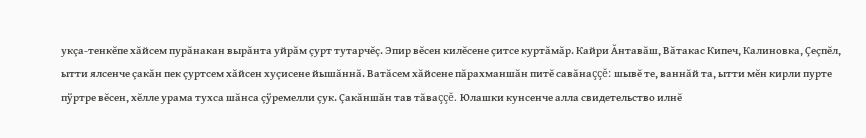укçа-тенкĕпе хăйсем пурăнакан вырăнта уйрăм çурт тутарчĕç. Эпир вĕсен килĕсене çитсе куртăмăр. Кайри Ăнтавăш, Вăтакас Кипеч, Калиновка, Çеçпĕл, ытти ялсенче çакăн пек çуртсем хăйсен хуçисене йышăннă. Ватăсем хăйсене пăрахманшăн питĕ савăнаççĕ: шывĕ те, ваннăй та, ытти мĕн кирли пурте пÿртре вĕсен, хĕлле урама тухса шăнса çÿремелли çук. Çакăншăн тав тăваççĕ. Юлашки кунсенче алла свидетельство илнĕ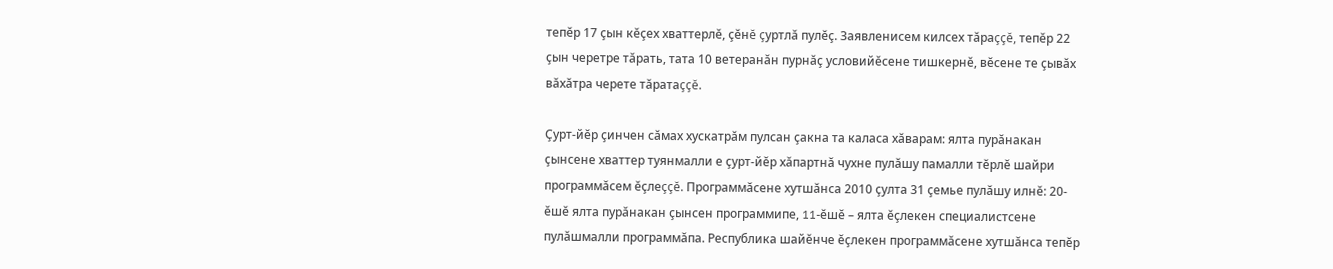тепĕр 17 çын кĕçех хваттерлĕ, çĕнĕ çуртлă пулĕç. Заявленисем килсех тăраççĕ, тепĕр 22 çын черетре тăрать, тата 10 ветеранăн пурнăç условийĕсене тишкернĕ, вĕсене те çывăх вăхăтра черете тăратаççĕ.

Çурт-йĕр çинчен сăмах хускатрăм пулсан çакна та каласа хăварам: ялта пурăнакан çынсене хваттер туянмалли е çурт-йĕр хăпартнă чухне пулăшу памалли тĕрлĕ шайри программăсем ĕçлеççĕ. Программăсене хутшăнса 2010 çулта 31 çемье пулăшу илнĕ: 20-ĕшĕ ялта пурăнакан çынсен программипе, 11-ĕшĕ – ялта ĕçлекен специалистсене пулăшмалли программăпа. Республика шайĕнче ĕçлекен программăсене хутшăнса тепĕр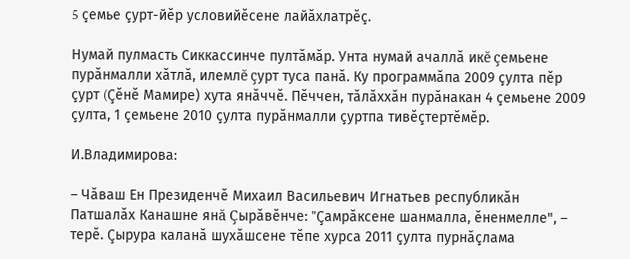5 çемье çурт-йĕр условийĕсене лайăхлатрĕç.

Нумай пулмасть Сиккассинче пултăмăр. Унта нумай ачаллă икĕ çемьене пурăнмалли хăтлă, илемлĕ çурт туса панă. Ку программăпа 2009 çулта пĕр çурт (Çĕнĕ Мамире) хута янăччĕ. Пĕччен, тăлăххăн пурăнакан 4 çемьене 2009 çулта, 1 çемьене 2010 çулта пурăнмалли çуртпа тивĕçтертĕмĕр.

И.Владимирова:

– Чăваш Ен Президенчĕ Михаил Васильевич Игнатьев республикăн Патшалăх Канашне янă Çырăвĕнче: "Çамрăксене шанмалла, ĕненмелле", – терĕ. Çырура каланă шухăшсене тĕпе хурса 2011 çулта пурнăçлама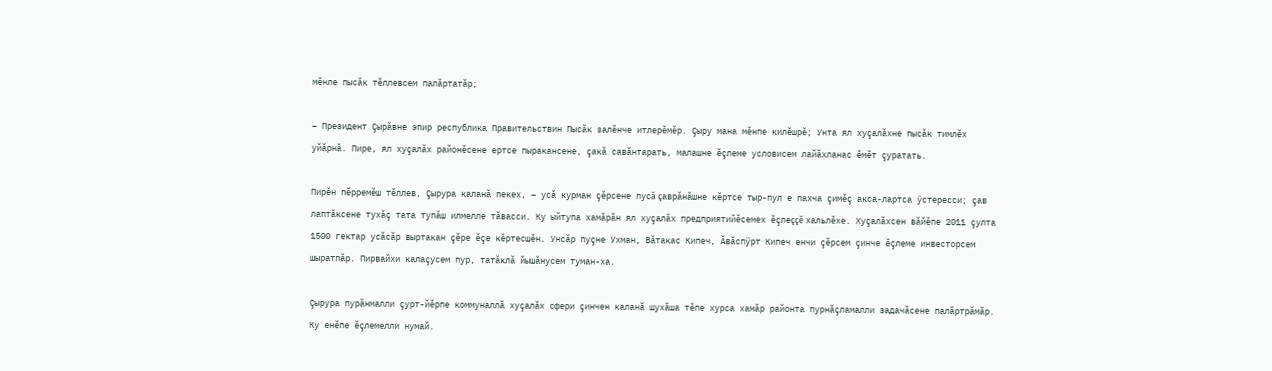мĕнле пысăк тĕллевсем палăртатăр;

– Президент Çырăвне эпир республика Правительствин Пысăк залĕнче итлерĕмĕр. Çыру мана мĕнпе килĕшрĕ; Унта ял хуçалăхне пысăк тимлĕх уйăрнă. Пире, ял хуçалăх районĕсене ертсе пыракансене, çакă савăнтарать, малашне ĕçлеме условисем лайăхланас ĕмĕт çуратать.

Пирĕн пĕрремĕш тĕллев, Çырура каланă пекех, – усă курман çĕрсене пусă çаврăнăшне кĕртсе тыр-пул е пахча çимĕç акса-лартса ÿстересси; çав лаптăксене тухăç тата тупăш илмелле тăвасси. Ку ыйтупа хамăрăн ял хуçалăх предприятийĕсемех ĕçлеççĕ хальлĕхе. Хуçалăхсен вăйĕпе 2011 çулта 1500 гектар усăсăр выртакан çĕре ĕçе кĕртесшĕн. Унсăр пуçне Ухман, Вăтакас Кипеч, Ăвăспÿрт Кипеч енчи çĕрсем çинче ĕçлеме инвесторсем шыратпăр. Пирвайхи калаçусем пур, татăклă йышăнусем туман-ха.

Çырура пурăнмалли çурт-йĕрпе коммуналлă хуçалăх сфери çинчен каланă шухăша тĕпе хурса хамăр районта пурнăçламалли задачăсене палăртрăмăр. Ку енĕпе ĕçлемелли нумай.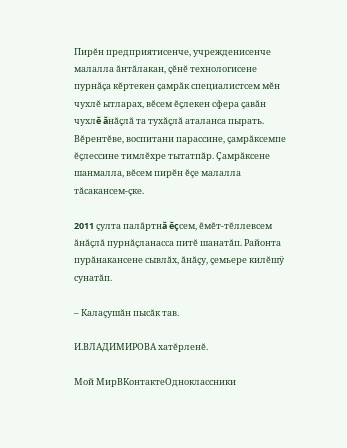Пирĕн предприятисенче, учрежденисенче малалла ăнтăлакан, çĕнĕ технологисене пурнăçа кĕртекен çамрăк специалистсем мĕн чухлĕ ытларах, вĕсем ĕçлекен сфера çавăн чухлĕ ăнăçлă та тухăçлă аталанса пырать. Вĕрентĕве, воспитани парассине, çамрăксемпе ĕçлессине тимлĕхре тытатпăр. Çамрăксене шанмалла, вĕсем пирĕн ĕçе малалла тăсакансем-çке.

2011 çулта палăртнă ĕçсем, ĕмĕт-тĕллевсем ăнăçлă пурнăçланасса питĕ шанатăп. Районта пурăнакансене сывлăх, ăнăçу, çемьере килĕшÿ сунатăп.

– Калаçушăн пысăк тав.

И.ВЛАДИМИРОВА хатĕрленĕ.

Мой МирВКонтактеОдноклассники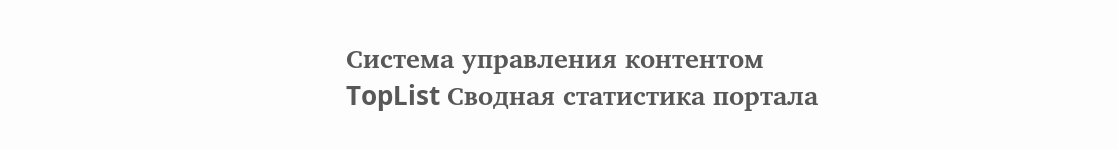Система управления контентом
TopList Сводная статистика портала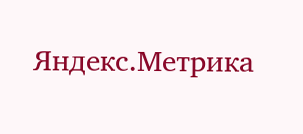Яндекс.Метрика